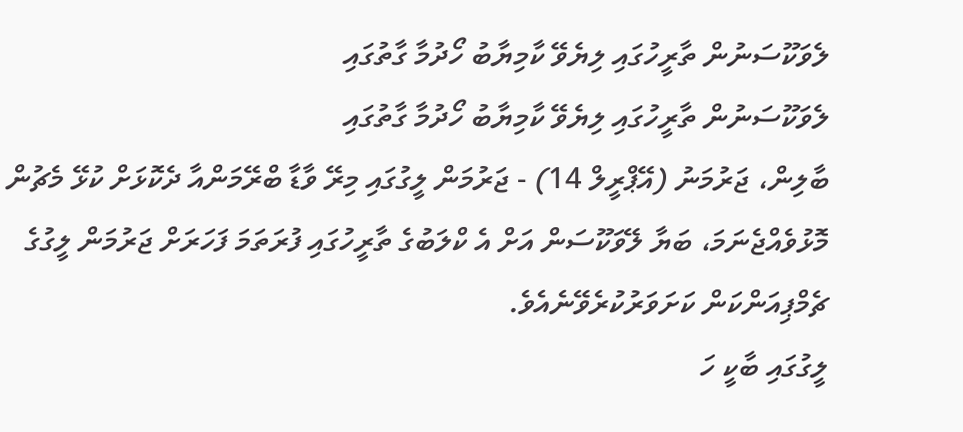ލެވަކޫސަނުން ތާރީހުގައި ލިޔެވޭ ކާމިޔާބު ހޯދުމާ ގާތުގައި
ލެވަކޫސަނުން ތާރީހުގައި ލިޔެވޭ ކާމިޔާބު ހޯދުމާ ގާތުގައި
ބާލިން، ޖަރުމަނު (އޭޕްރީލް 14) - ޖަރުމަން ލީގުގައި މިރޭ ވާޑާ ބްރޭމަންއާ ދެކޮޅަށް ކުޅޭ މެޗުން މޮޅުވެއްޖެނަމަ، ބަޔާ ލޭވަކޫސަން އަށް އެ ކްލަބުގެ ތާރީހުގައި ފުރަތަމަ ފަހަރަށް ޖަރުމަން ލީގުގެ ޗެމްޕިއަންކަން ކަށަވަރުކުރެވޭނެއެވެ.
ލީގުގައި ބާކީ ހަ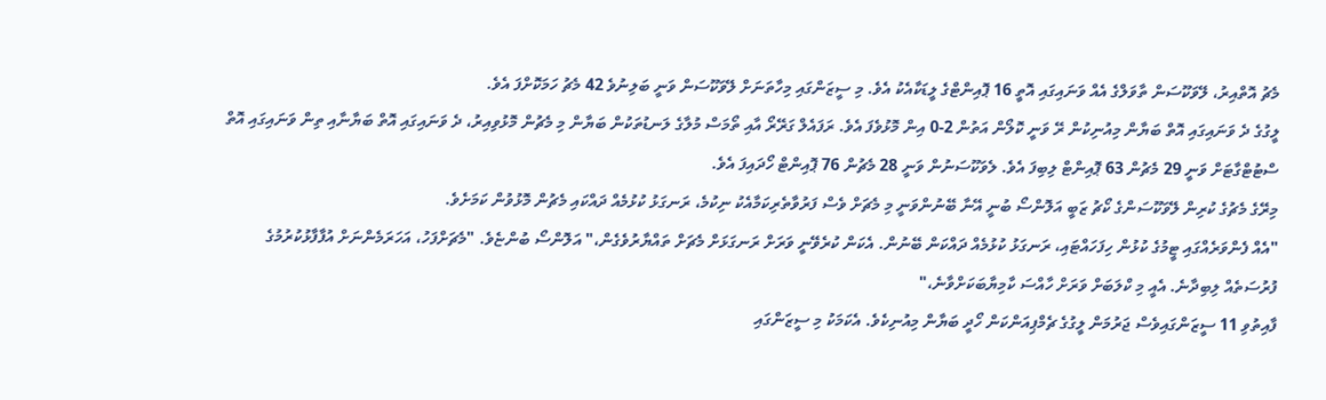މެޗު އޮތްއިރު، ލޭވަކޫސަން ތާވަލްގެ އެއް ވަނައިގައި އޮތީ 16 ޕޮއިންޓްގެ ލީޑަކާއެކު އެވެ. މި ސީޒަންގައި މިހާތަނަށް ލޭވަކޫސަން ވަނީ ބަލިނުވެ 42 މެޗު ހަމަކޮށްފަ އެވެ.
ލީގުގެ ދެ ވަނައިގައި އޮތް ބަޔާން މިއުނިކުން ރޭ ވަނީ ކޮލޯން އަތުން 2-0 އިން މޮޅުވެފަ އެވެ. ރަފައެލް ގަރޭރޯ އާއި ތޯމަސް މުލާގެ ލަނޑުތަކުން ބަޔާން މި މެޗުން މޮޅުވިއިރު، ދެ ވަނައިގައި އޮތް ބަޔާނާއި ތިން ވަނައިގައި އޮތް ސްޓުޓްގާޓަށް ވަނީ 29 މެޗުން 63 ޕޮއިންޓް ލިބިފަ އެވެ. ލެވަކޫސަނުން ވަނީ 28 މެޗުން 76 ޕޮއިންޓް ހޯދައިފަ އެވެ.
މިރޭގެ މެޗުގެ ކުރިން ލޭވަކޫސަންގެ ކޯޗު ޒަބީ އަލޮންސޯ ބުނީ އޭނާ ބޭނުންވަނީ މި މެޗަށް ވެސް ފަރުވާތެރިކަމާއެކު ނިކުމެ، ރަނގަޅު ކުޅުމެއް ދައްކައި މެޗުން މޮޅުވުން ކަމަށެވެ.
"އެއް ފެންވަރެއްގައި ޓީމުގެ ކުޅުން ހިފަހައްޓައި، ރަނގަޅު ކުޅުމެއް ދައްކަން ބޭނުން. އެކަން ކުރެވޭނީ ވަރަށް ރަނގަޅަށް މެޗަށް ތައްޔާރުވެގެން،" އަލޮންސޯ ބުންޏެވެ. "މެޗަށްފަހު، އަހަރަމެންނަށް އުފާފާޅުކުރުމުގެ ފުރުސަތެއް ލިބިދާނެ. އެއީ މި ކްލަބަށް ވަރަށް ހާއްސަ ކާމިޔާބަކަށްވާނެ،"
ފާއިތުވި 11 ސީޒަންގައިވެސް ޖަރުމަން ލީގުގެ ޗެމްޕިއަންކަން ހޯދީ ބަޔާން މިއުނިކެވެ. އެކަމަކު މި ސީޒަންގައި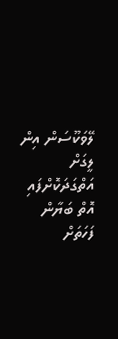ލޭވަކޫސަން އިން ލީގަށް އަތްގަދަކޮށްފައި އޮތް ބަޔާން ފަހަތަށް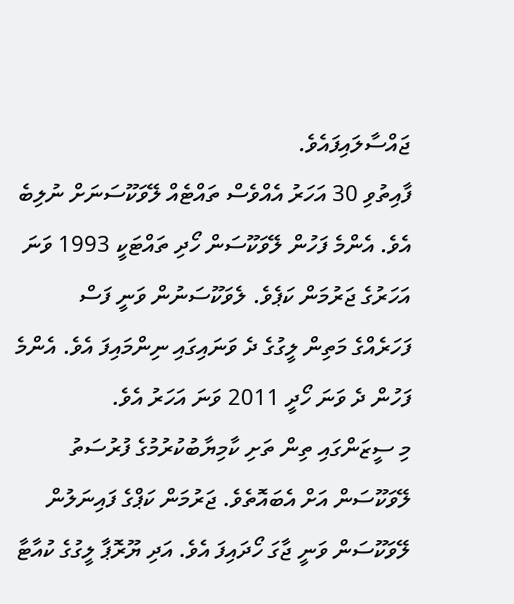ޖައްސާލައިފައެވެ.
ފާއިތުވި 30 އަހަރު އެއްވެސް ތައްޓެއް ލޭވަކޫސަނަށް ނުލިބެ އެވެ. އެންމެ ފަހުން ލޭވަކޫސަން ހޯދި ތައްޓަކީ 1993 ވަނަ އަހަރުގެ ޖަރުމަން ކަޕެވެ. ލެވަކޫސަނުން ވަނީ ފަސް ފަހަރެއްގެ މަތިން ލީގުގެ ދެ ވަނައިގައި ނިންމައިފަ އެވެ. އެންމެ ފަހުން ދެ ވަނަ ހޯދީ 2011 ވަނަ އަހަރު އެވެ.
މި ސީޒަންގައި ތިން ތަށި ކާމިޔާބުކުރުމުގެ ފުރުސަތު ލޭވަކޫސަން އަށް އެބައޮތެވެ. ޖަރުމަން ކަޕްގެ ފައިނަލުން ލޭވަކޫސަން ވަނީ ޖާގަ ހޯދައިފަ އެވެ. އަދި ޔޫރޮޕާ ލީގުގެ ކުއާޓާ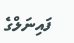ފައިނަލްގެ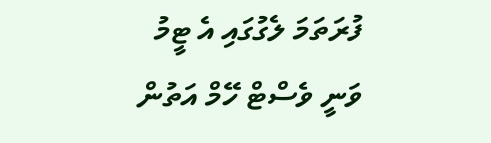ފުރަތަމަ ލެގުގައި އެ ޓީމު ވަނީ ވެސްޓް ހޭމް އަތުން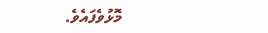މޮޅުވެފައެވެ.